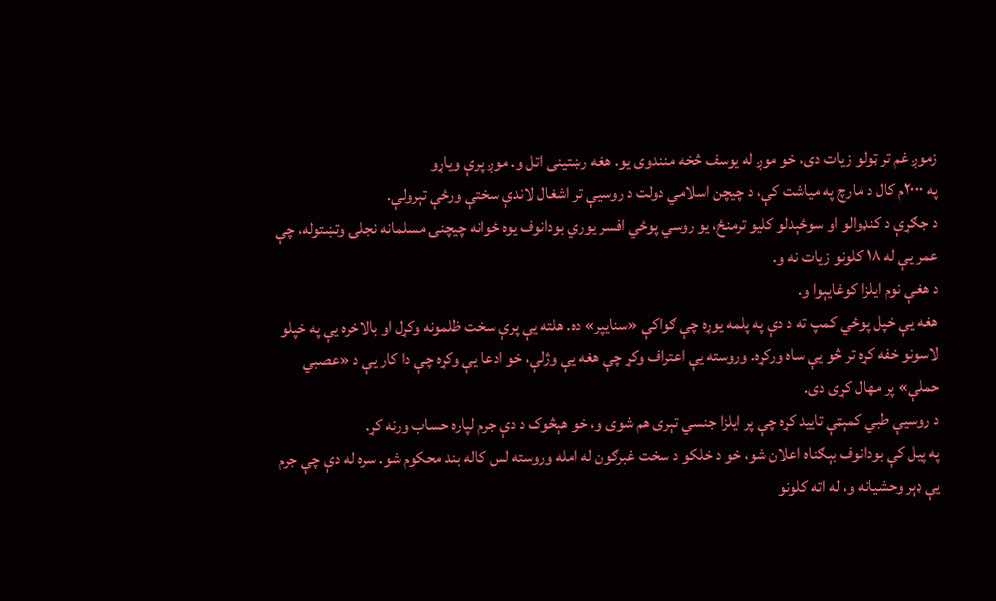زموږ غم تر ټولو زیات دی، خو موږ له یوسف څخه منندوی یو. هغه رښتینی اتل و. موږ پرې ویاړو
په ۲۰۰۰م کال د مارچ په میاشت کې، د چیچن اسلامي دولت د روسیې تر اشغال لاندې سختې ورځې تېرولې.
د جګړې د کنډوالو او سوځېدلو کلیو ترمنځ، یو روسي پوځي افسر یوري بودانوف یوه ځوانه چیچنۍ مسلمانه نجلۍ وتښتوله، چې عمر یې له ۱۸ کلونو زیات نه و.
د هغې نوم ایلزا کوغایېوا و.
هغه یې خپل پوځي کمپ ته د دې په پلمه یوړه چې ګواکې «سنایپر» ده. هلته یې پرې سخت ظلمونه وکړل او بالاخره یې په خپلو لاسونو خفه کړه تر څو یې ساه ورکړه. وروسته یې اعتراف وکړ چې هغه یې وژلې، خو ادعا یې وکړه چې دا کار یې د «عصبي حملې» پر مهال کړی دی.
د روسیې طبي کمېټې تایید کړه چې پر ایلزا جنسي تېری هم شوی و، خو هېڅوک د دې جرم لپاره حساب ورنه کړ.
په پیل کې بودانوف بېګناه اعلان شو، خو د خلکو د سخت غبرګون له امله وروسته لس کاله بند محکوم شو. سره له دې چې جرم یې ډېر وحشیانه و، له اته کلونو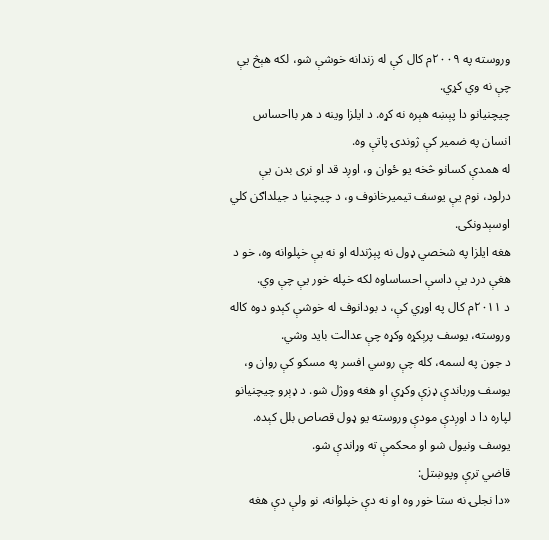وروسته په ۲۰۰۹م کال کې له زندانه خوشې شو، لکه هېڅ یې چې نه وي کړي.
چیچنیانو دا پېښه هېره نه کړه. د ایلزا وینه د هر بااحساس انسان په ضمیر کې ژوندۍ پاتې وه.
له همدې کسانو څخه یو ځوان و، اوږد قد او نری بدن یې درلود، نوم یې یوسف تیمیرخانوف و، د چیچنیا د جیلداګن کلي اوسېدونکی.
هغه ایلزا په شخصي ډول نه پېژندله او نه یې خپلوانه وه، خو د هغې درد یې داسې احساساوه لکه خپله خور یې چې وي.
د ۲۰۱۱م کال په اوړي کې، د بودانوف له خوشې کېدو دوه کاله وروسته، یوسف پرېکړه وکړه چې عدالت باید وشي.
د جون په لسمه، کله چې روسي افسر په مسکو کې روان و، یوسف ورباندې ډزې وکړې او هغه ووژل شو. د ډېرو چیچنیانو لپاره دا د اوږدې مودې وروسته یو ډول قصاص بلل کېده.
یوسف ونیول شو او محکمې ته وړاندې شو.
قاضي ترې وپوښتل:
«دا نجلۍ نه ستا خور وه او نه دې خپلوانه، نو ولې دې هغه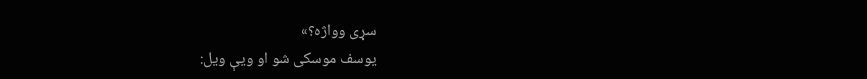سړی وواژه؟»
یوسف موسکی شو او ویې ویل: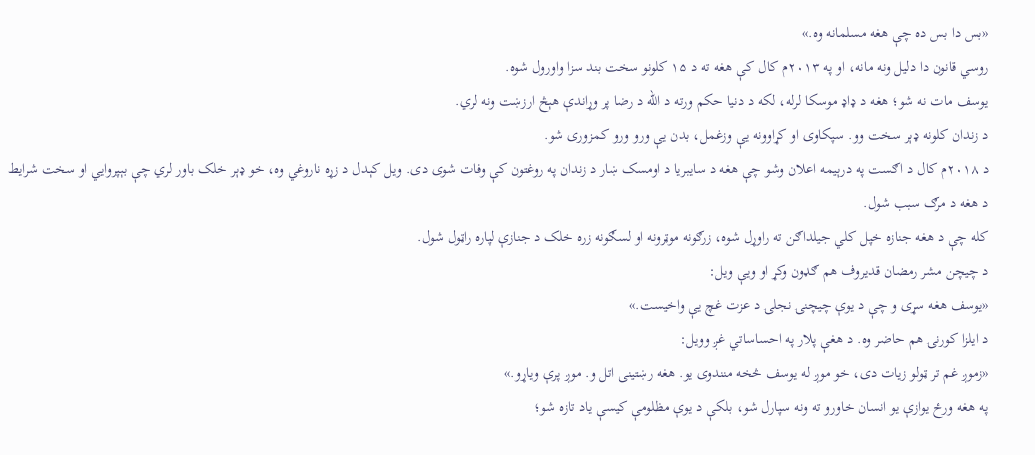«بس دا بس ده چې هغه مسلمانه وه.»
روسي قانون دا دلیل ونه مانه، او په ۲۰۱۳م کال کې هغه ته د ۱۵ کلونو سخت بند سزا واورول شوه.
یوسف مات نه شو؛ هغه د ډاډ موسکا لرله، لکه د دنیا حکم ورته د الله د رضا پر وړاندې هېڅ ارزښت ونه لري.
د زندان کلونه ډېر سخت وو. سپکاوی او کړاوونه یې وزغمل، بدن یې ورو ورو کمزوری شو.
د ۲۰۱۸م کال د اګست په درېیمه اعلان وشو چې هغه د سایبریا د اومسک ښار د زندان په روغتون کې وفات شوی دی. ویل کېدل د زړه ناروغي وه، خو ډېر خلک باور لري چې بېپروايي او سخت شرایط د هغه د مرګ سبب شول.
کله چې د هغه جنازه خپل کلي جیلداګن ته راوړل شوه، زرګونه موټرونه او لسګونه زره خلک د جنازې لپاره راټول شول.
د چیچن مشر رمضان قدیروف هم ګډون وکړ او ویې ویل:
«یوسف هغه سړی و چې د یوې چیچنۍ نجلۍ د عزت غچ یې واخیست.»
د ایلزا کورنۍ هم حاضر وه. د هغې پلار په احساساتي غږ وویل:
«زموږ غم تر ټولو زیات دی، خو موږ له یوسف څخه منندوی یو. هغه رښتینی اتل و. موږ پرې ویاړو.»
په هغه ورځ یوازې یو انسان خاورو ته ونه سپارل شو، بلکې د یوې مظلومې کیسې یاد تازه شو؛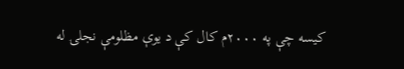کیسه چې په ۲۰۰۰م کال کې د یوې مظلومې نجلۍ له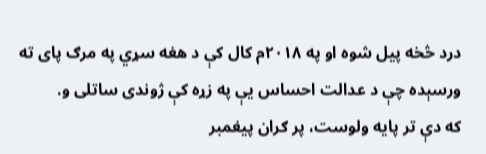درد څخه پیل شوه او په ۲۰۱۸م کال کې د هغه سړي په مرګ پای ته ورسېده چې د عدالت احساس یې په زړه کې ژوندی ساتلی و.
که دې تر پایه ولوست، پر ګران پیغمبر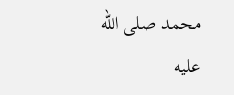محمد صلى الله عليه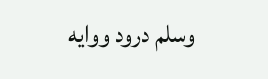وسلم درود ووایه